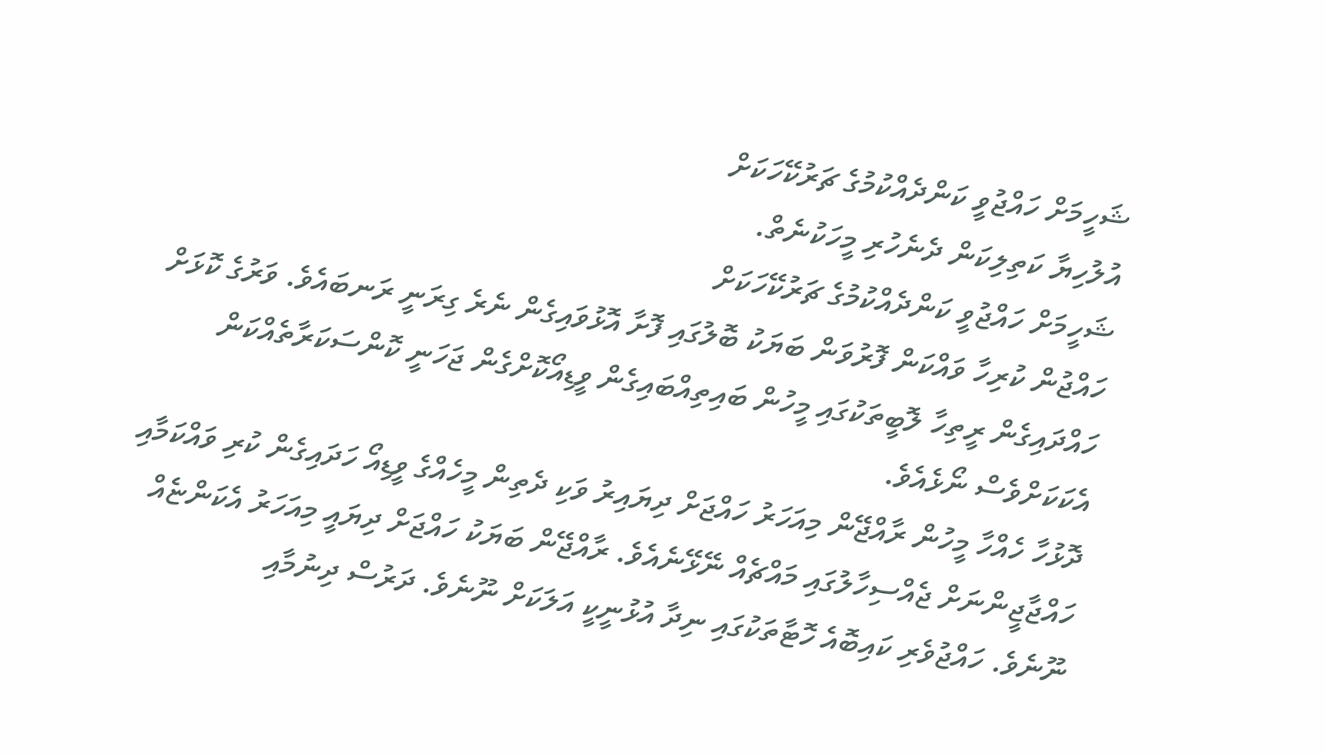ޝަހީމަށް ހައްޖުވީ ކަންދެއްކުމުގެ ޗަރުކޭހަކަށް
އުލުހިޔާ ކަތިލިކަން ދެނެހުރި މީހަކުނެތް.
ޝަހީމަށް ހައްޖުވީ ކަންދެއްކުމުގެ ޗަރުކޭހަކަށް
ހައްޖުން ކުރިހާ ވައްކަން ފޮރުވަން ބަޔަކު ބޮލުގައި ފޮށާ އޮޅުވައިގެން ނެރެ ގިރަނީ ރަނބައެވެ. ވަރުގެ ކޮޅަށް ހައްދައިގެން ރީތިހާ ލޮބީތަކުގައި މީހުން ބައިތިއްބައިގެން ވީޑިއޯކޮށްގެން ޖަހަނީ ކޮންސަކަރާތެއްކަން އެކަކަށްވެސް ނޯޅެއެވެ.
ދޮޅުހާ ހެއްހާ މީހުން ރާއްޖޭން މިއަހަރު ހައްޖަށް ދިޔައިރު ވަކި ދެތިން މީހެއްގެ ވީޑިއޯ ހަދައިގެން ކުރި ވައްކަމާއި ހައްޖާޖީންނަށް ޖެއްސިހާލުގައި މައްޗެއް ނޭޅޭނެއެވެ. ރާއްޖޭން ބަޔަކު ހައްޖަށް ދިޔައީ މިއަހަރު އެކަންޏެއް ނޫނެވެ. ހައްޖުވެރި ކައިބޮއެ ހޮޓާތަކުގައި ނިދާ އުޅުނީކީ އަލަކަށް ނޫނެވެ. ދަރުސް ދިނުމާއި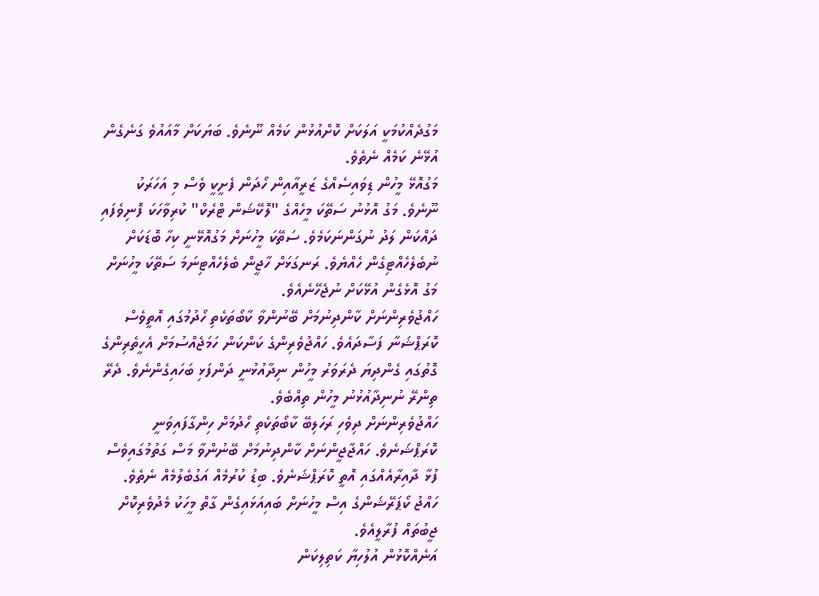މަގުދެއްކުމަކީ އަލަކަށް ކޮށްއުޅުން ކަމެއް ނޫނެވެ. ބަޔަކަށް މާއައުވެ ގަނެގެން އުޅޭނެ ކަމެއް ނެތެވެ.
މަގުއޮޅޭ މީހުން ޑިވައިސެއްގެ ޒަރީއާއިން ހޯދަން ފެށީކީ ވެސް މި އަހަރަކު ނޫނެވެ. މަގު އޮޅުނު ސަތޭކަ މީހެއްގެ "ލޮކޭޝަން ޓްރެކް" ކުރިވާހަކަ ފޮނިވެފައި ދައްކަން ލަދު ނުގަންނަކަމެވެ. ސަތޭކަ މީހުނަށް މަގުއޮޅޭނީ ކިހާ ބޮޑަކަށް ނުބެލެހެއްޓިގެން ހެއްޔެވެ. ރަނގަޅަށް ހާޖީން ބެލެހެއްޓިނަމަ ސަތޭކަ މީހުނަށް މަގު އޮޅެގެން އުޅޭކަށް ނުޖެހޭނެއެވެ.
ހައްޖުވެރިންނަށް ކާންދިނުމަށް ބޭނުންވާ ކާބޯތަކެތި ހޯދުމުގައި އޮތީވެސް ކޮރަޕްޝަނާ ފަސާދައެވެ. ހައްޖުވެރިންގެ ކަންކަން ހަމަޖެއްސުމަށް އެހީތެރިންގެ ގޮތުގައި ގެންދިޔަ ދެރަވަރު މީހުން ނިދާއުޅުނީ ދަންފަޅި ބަހައިގެންނެވެ. ދެރޭ ތިންރޭ ނުނިދާއުޅުނު މީހުން ތިއްބެވެ.
ހައްޖުވެރިންނަށް ދިވެހި ރަހަލިބޭ ކާބޯތަކެތި ހޯދުމަށް ހިންގާފައިވަނީ ކޮރަޕްޝަނެވެ. ހައްޖާޖީންނަށް ކާންދިނުމަށް ބޭނުންވާ މަސް ގަތުމުގައިވެސް ފުޅާ ދާއިރާއެއްގައި އޮތީ ކޮރަޕްޝަނެވެ. ބިޑު ކުރުމެއް އަގުބެލުމެއް ނެތެވެ. ހައްޖު ކޯޕަރޭޝަންގެ އިސް މީހުނަށް ބައިއަޅައިގެން ގާތް މީހަކު މެދުވެރިކޮށް ޖީބުތައް ފުރާލީއެވެ.
އަނެއްކޮޅުން އުލުހިޔާ ކަތިލިކަން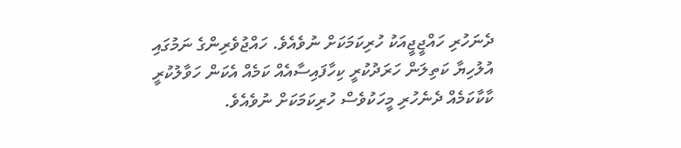ދެނަހުރި ހައްޖީޖީއަކު ހުރިކަމަކަށް ނުވެއެވެ. ހައްޖުވެރިންގެ ނަމުގައި އުލުހިޔާ ކަތިލަން ހަރަދުކުރީ ކިހާފައިސާއެއް ކަމެއް އެކަން ހަވާލުކުރީ ކާކާކަމެއް ދެނެހުރި މީހަކުވެސް ހުރިކަމަކަށް ނުވެއެވެ.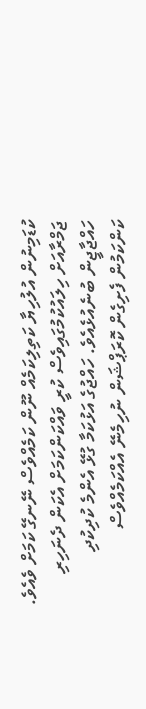ކުޑަމިނުން އުލުހިޔާ ކަތިލިކަމެއް ނޫން ކަމެއްވެސް ނޭނގޭ ކަމަށް ވެއެވެ.
ޖަމްރާއަށް ހިލައުކުމުގައިވެސް ކުރީ ވައްކަންކަމަށް އެކަން ދެނަހިރި ހައްޖާޖީން ބުނެއުޅެއެވެ. ހައްޖުގެ އަޅުކަމާ ގުޅޭ އެންމެ ކުދިކުދި ކަންކަމުން ފެށިގެން ކޮރަޕްޝަން ނުހިމެނޭ އެއްކަމެއްވެސް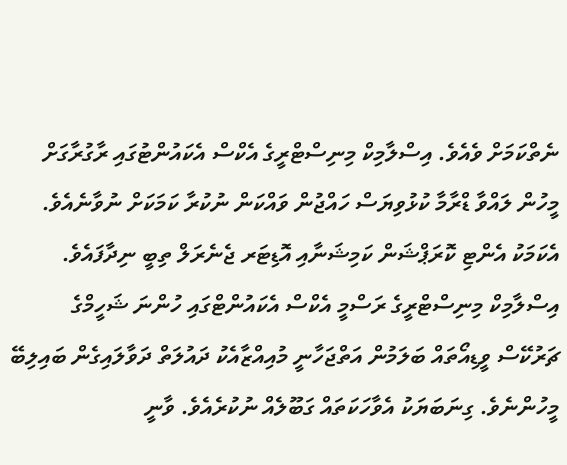ނެތްކަމަށް ވެއެވެ. އިސްލާމިކް މިނިސްޓްރީގެ އެކްސް އެކައުންޓުގައި ރާގުރާގަށް މީހުން ލައްވާ ޑްރާމާ ކުޅުވިޔަސް ހައްޖުން ވައްކަން ނުކުރާ ކަމަކަށް ނުވާނެއެވެ. އެކަމަކު އެންޓި ކޮރަޕްޝަން ކަމިޝަނާއި އޮޑިޓަރ ޖެނެރަލް ތިބީ ނިދާފައެވެ.
އިސްލާމިކް މިނިސްޓްރީގެ ރަސްމީ އެކްސް އެކައުންޓްގައި ހުންނަ ޝަހީމްގެ ޗަރުކޭސް ވީޑިއޯތައް ބަލަމުން އަތްޖަހާނީ މުއިއްޒާއެކު ދައުލަތް ދަވާލައިގެން ބައިލިބޭ މީހުންނެވެ. ގިނަބަޔަކު އެވާހަކަތައް ގަބޫލެއް ނުކުރެއެވެ. ވާނީ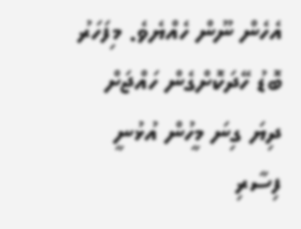އެހެން ނޫން ހެއްޔެވެ. މިފަހަރު ބޮޑު ހޭދަކޮށްގެން ހައްޖަށް ދިޔަ ގިނަ މީހުން އުޅުނީ ފިސާރި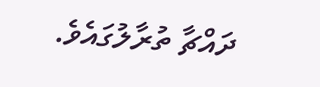ދައްޗާ ތުރާލުގައެވެ.